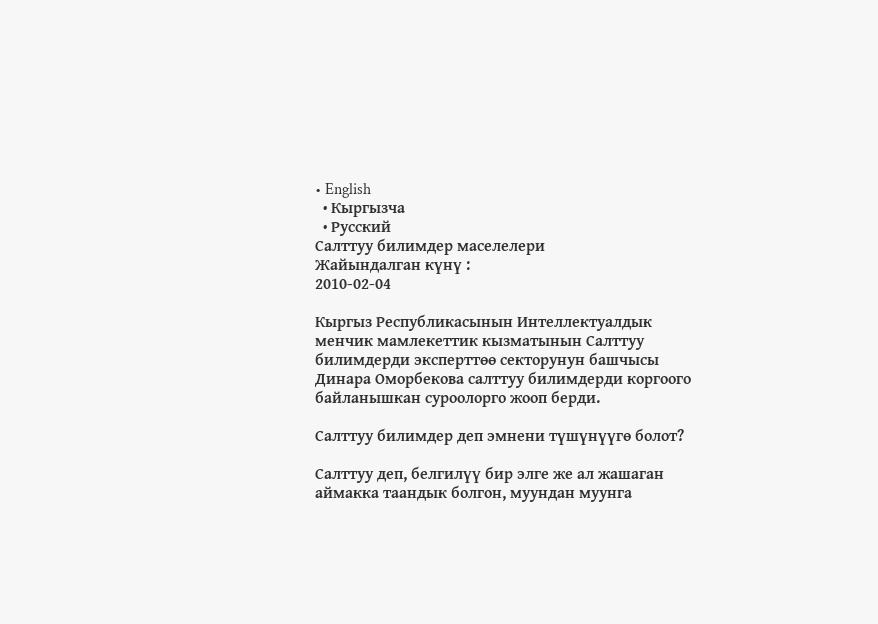• English
  • Кыргызча
  • Русский
Салттуу билимдер маселелери
Жайындалган күнү :
2010-02-04

Кыргыз Республикасынын Интеллектуалдык менчик мамлекеттик кызматынын Салттуу билимдерди эксперттөө секторунун башчысы Динара Оморбекова салттуу билимдерди коргоого байланышкан суроолорго жооп берди.

Салттуу билимдер деп эмнени түшүнүүгө болот?

Салттуу деп, белгилүү бир элге же ал жашаган аймакка таандык болгон, муундан муунга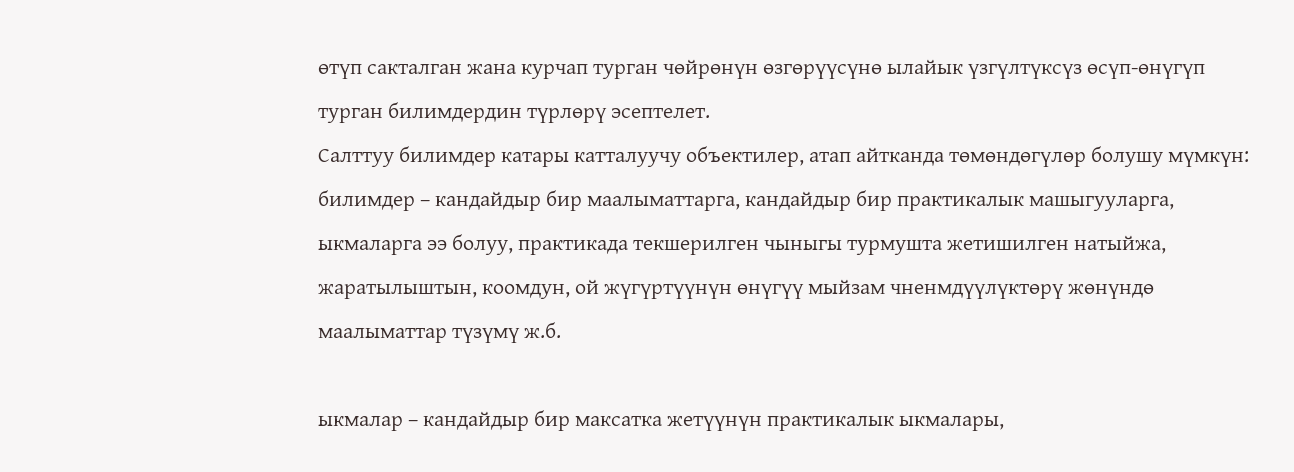өтүп сакталган жана курчап турган чөйрөнүн өзгөрүүсүнө ылайык үзгүлтүксүз өсүп-өнүгүп турган билимдердин түрлөрү эсептелет.
Салттуу билимдер катары катталуучу объектилер, атап айтканда төмөндөгүлөр болушу мүмкүн:
билимдер – кандайдыр бир маалыматтарга, кандайдыр бир практикалык машыгууларга, ыкмаларга ээ болуу, практикада текшерилген чыныгы турмушта жетишилген натыйжа, жаратылыштын, коомдун, ой жүгүртүүнүн өнүгүү мыйзам чненмдүүлүктөрү жөнүндө маалыматтар түзүмү ж.б.

ыкмалар – кандайдыр бир максатка жетүүнүн практикалык ыкмалары,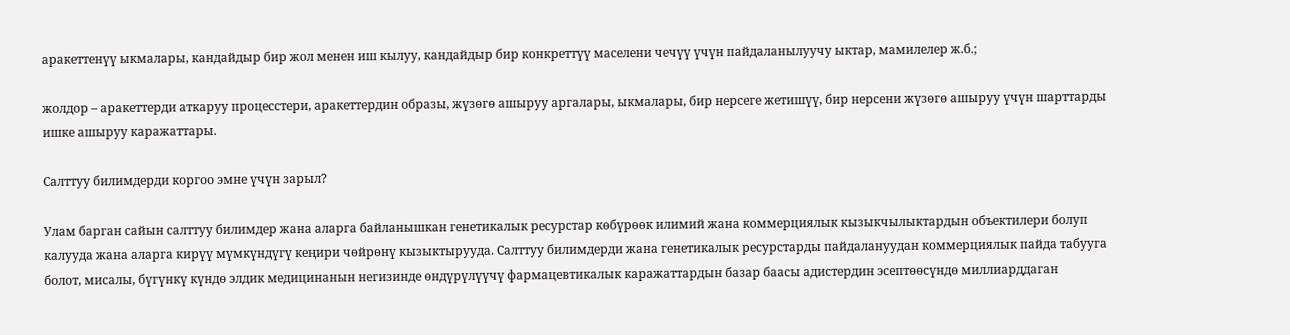аракеттенүү ыкмалары, кандайдыр бир жол менен иш кылуу, кандайдыр бир конкреттүү маселени чечүү үчүн пайдаланылуучу ыктар, мамилелер ж.б.;

жолдор – аракеттерди аткаруу процесстери, аракеттердин образы, жүзөгө ашыруу аргалары, ыкмалары, бир нерсеге жетишүү, бир нерсени жүзөгө ашыруу үчүн шарттарды ишке ашыруу каражаттары.

Салттуу билимдерди коргоо эмне үчүн зарыл?

Улам барган сайын салттуу билимдер жана аларга байланышкан генетикалык ресурстар көбүрөөк илимий жана коммерциялык кызыкчылыктардын объектилери болуп калууда жана аларга кирүү мүмкүндүгү кеңири чөйрөнү кызыктырууда. Салттуу билимдерди жана генетикалык ресурстарды пайдалануудан коммерциялык пайда табууга болот, мисалы, бүгүнкү күндө элдик медицинанын негизинде өндүрүлүүчү фармацевтикалык каражаттардын базар баасы адистердин эсептөөсүндө миллиарддаган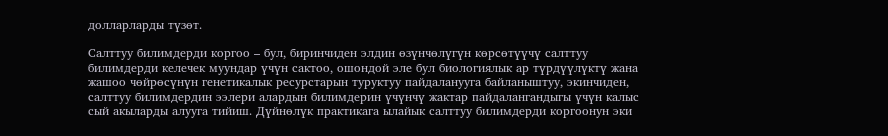долларларды түзөт.

Салттуу билимдерди коргоо – бул, биринчиден элдин өзүнчөлүгүн көрсөтүүчү салттуу билимдерди келечек муундар үчүн сактоо, ошондой эле бул биологиялык ар түрдүүлүктү жана жашоо чөйрөсүнүн генетикалык ресурстарын туруктуу пайдаланууга байланыштуу, экинчиден, салттуу билимдердин ээлери алардын билимдерин үчүнчү жактар пайдалангандыгы үчүн калыс сый акыларды алууга тийиш. Дүйнөлүк практикага ылайык салттуу билимдерди коргоонун эки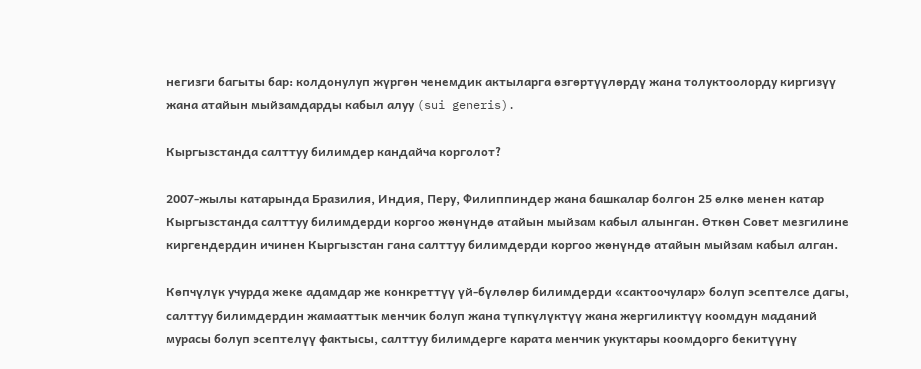негизги багыты бар: колдонулуп жүргөн ченемдик актыларга өзгөртүүлөрдү жана толуктоолорду киргизүү жана атайын мыйзамдарды кабыл алуу (sui generis).

Кыргызстанда салттуу билимдер кандайча корголот?

2007-жылы катарында Бразилия, Индия, Перу, Филиппиндер жана башкалар болгон 25 өлкө менен катар Кыргызстанда салттуу билимдерди коргоо жөнүндө атайын мыйзам кабыл алынган. Өткөн Совет мезгилине киргендердин ичинен Кыргызстан гана салттуу билимдерди коргоо жөнүндө атайын мыйзам кабыл алган.

Көпчүлүк учурда жеке адамдар же конкреттүү үй-бүлөлөр билимдерди «сактоочулар» болуп эсептелсе дагы, салттуу билимдердин жамааттык менчик болуп жана түпкүлүктүү жана жергиликтүү коомдун маданий мурасы болуп эсептелүү фактысы, салттуу билимдерге карата менчик укуктары коомдорго бекитүүнү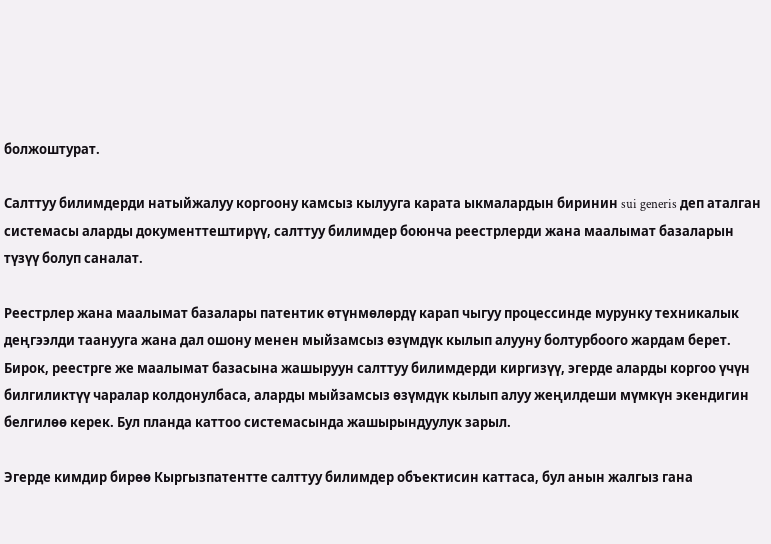болжоштурат.

Салттуу билимдерди натыйжалуу коргоону камсыз кылууга карата ыкмалардын биринин sui generis деп аталган системасы аларды документтештирүү, салттуу билимдер боюнча реестрлерди жана маалымат базаларын түзүү болуп саналат.

Реестрлер жана маалымат базалары патентик өтүнмөлөрдү карап чыгуу процессинде мурунку техникалык деңгээлди таанууга жана дал ошону менен мыйзамсыз өзүмдүк кылып алууну болтурбоого жардам берет. Бирок, реестрге же маалымат базасына жашыруун салттуу билимдерди киргизүү, эгерде аларды коргоо үчүн билгиликтүү чаралар колдонулбаса, аларды мыйзамсыз өзүмдүк кылып алуу жеңилдеши мүмкүн экендигин белгилөө керек. Бул планда каттоо системасында жашырындуулук зарыл.

Эгерде кимдир бирөө Кыргызпатентте салттуу билимдер объектисин каттаса, бул анын жалгыз гана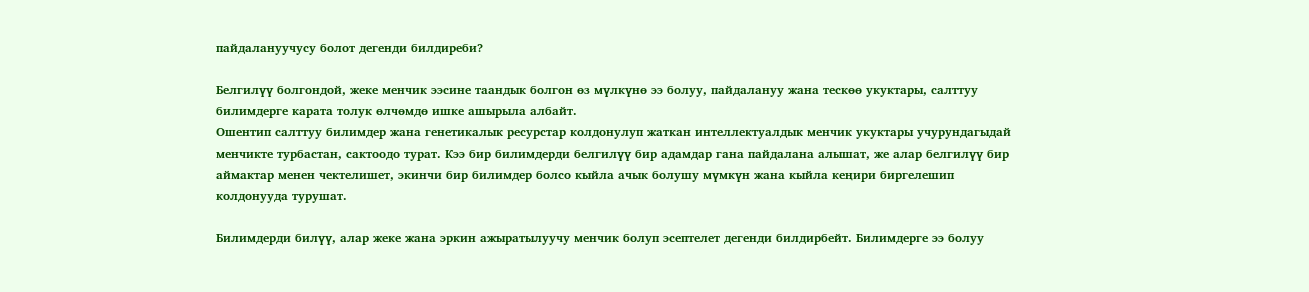пайдалануучусу болот дегенди билдиреби?

Белгилүү болгондой, жеке менчик ээсине таандык болгон өз мүлкүнө ээ болуу, пайдалануу жана тескөө укуктары, салттуу билимдерге карата толук өлчөмдө ишке ашырыла албайт.
Ошентип салттуу билимдер жана генетикалык ресурстар колдонулуп жаткан интеллектуалдык менчик укуктары учурундагыдай менчикте турбастан, сактоодо турат. Кээ бир билимдерди белгилүү бир адамдар гана пайдалана алышат, же алар белгилүү бир аймактар менен чектелишет, экинчи бир билимдер болсо кыйла ачык болушу мүмкүн жана кыйла кеңири биргелешип колдонууда турушат.

Билимдерди билүү, алар жеке жана эркин ажыратылуучу менчик болуп эсептелет дегенди билдирбейт. Билимдерге ээ болуу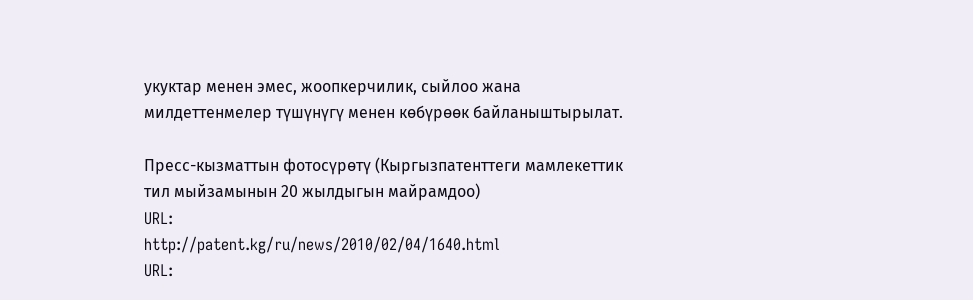укуктар менен эмес, жоопкерчилик, сыйлоо жана милдеттенмелер түшүнүгү менен көбүрөөк байланыштырылат.

Пресс-кызматтын фотосүрөтү (Кыргызпатенттеги мамлекеттик тил мыйзамынын 20 жылдыгын майрамдоо)
URL:
http://patent.kg/ru/news/2010/02/04/1640.html
URL: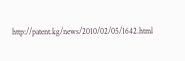http://patent.kg/news/2010/02/05/1642.html